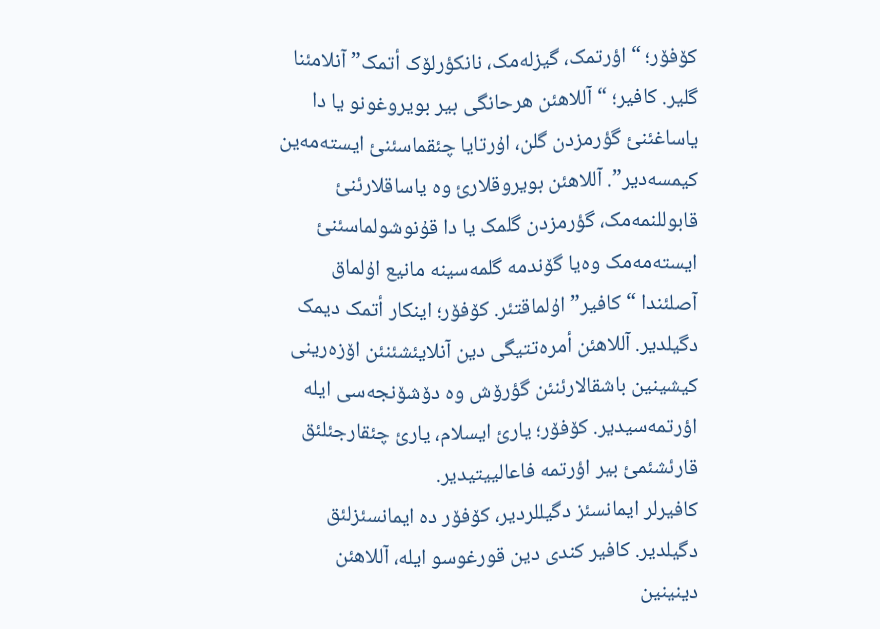کۆفۆر؛ “اؤرتمک، گیزلەمک، نانکؤرلۆک أتمک” آنلامئنا گلیر. کافیر؛ “آللاهئن هرحانگی بیر بویروغونو یا دا یاساغئنئ گؤرمزدن گلن، اۇرتایا چئقماسئنئ ایستەمەین کیمسەدیر”. آللاهئن بویروقلارئ وە یاساقلارئنئ قابوللنمەمک، گؤرمزدن گلمک یا دا قۇنوشولماسئنئ ایستەمەمک وەیا گۆندمە گلمەسینە مانیع اۇلماق آصلئندا “کافیر” اۇلماقتئر. کۆفۆر؛ اینکار أتمک دیمک دگیلدیر. آللاهئن أمرەتتیگی دین آنلایئشئنئن اۆزەرینی کیشینین باشقالارئنئن گؤرۆش وە دۆشۆنجەسی ایلە اؤرتمەسیدیر. کۆفۆر؛ یارئ ایسلام، یارئ چئقارجئلئق قارئشئمئ بیر اؤرتمە فاعالییتیدیر.
کافیرلر ایمانسئز دگیللردیر، کۆفۆر دە ایمانسئزلئق دگیلدیر. کافیر کندی دین قورغوسو ایلە، آللاهئن دینینین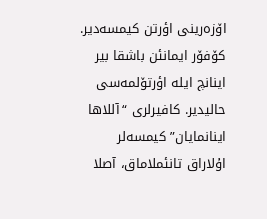اۆزەرینی اؤرتن کیمسەدیر. کۆفۆر ایمانئن باشقا بیر اینانچ ایلە اؤرتۆلمەسی حالیدیر. کافیرلری “آللاها اینانمایان” کیمسەلر اۇلاراق تانئملاماق، آصلا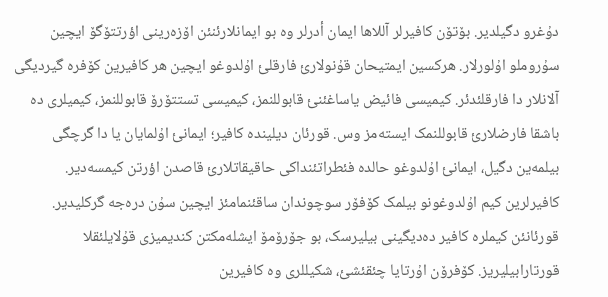دۇغرو دگیلدیر. بۆتۆن کافیرلر آللاها ایمان أدرلر وە بو ایمانلارئنئن اۆزەرینی اؤرتتۆگۆ ایچین سۇروملو اۇلورلار. هرکسین ایمتیحان قۇنولارئ فارقلئ اۇلدوغو ایچین هر کافیرین کۆفرە گیردیگی آلانلار دا فارقلئدئر. کیمیسی فائیض یاساغئنئ قابوللنمز، کیمیسی تستتۆرۆ قابوللنمز، کیمیلری دە باشقا فارضلارئ قابوللنمک ایستەمز وس. قورئان دیلیندە کافیر؛ ایمانئ اۇلمایان یا دا گرچگی بیلمەین دگیل، ایمانئ اۇلدوغو حالدە فئطراتئنداکی حاقیقاتلارئ قاصدن اؤرتن کیمسەدیر.
کافیرلرین کیم اۇلدوغونو بیلمک کۆفۆر سوچوندان ساقئنمامئز ایچین سۇن درەجە گرکلیدیر. قورئانئن کیملرە کافیر دەدیگینی بیلیرسک، بو جۆرۆمۆ ایشلەمکتن کندیمیزی قۇلایلئقلا قورتارابیلیریز. کۆفرۆن اۇرتایا چئقئشئ، شکیللری وە کافیرین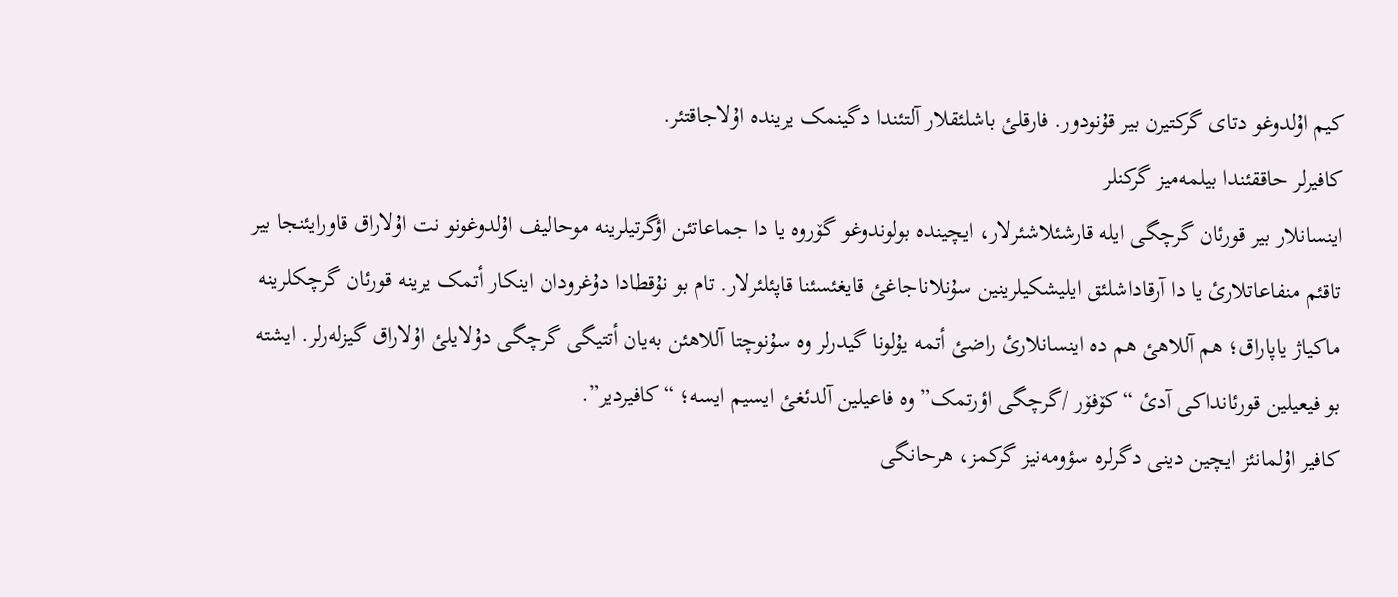کیم اۇلدوغو دتای گرکتیرن بیر قۇنودور. فارقلئ باشلئقلار آلتئندا دگینمک یریندە اۇلاجاقتئر.
کافیرلر حاققئندا بیلمەمیز گرکنلر
اینسانلار بیر قورئان گرچگی ایلە قارشئلاشئرلار، ایچیندە بولوندوغو گۆروە یا دا جماعاتئن اؤگرتیلرینە موحالیف اۇلدوغونو نت اۇلاراق قاورایئنجا بیر تاقئم منفاعاتلارئ یا دا آرقاداشلئق ایلیشکیلرینین سۇنلاناجاغئ قایغئسئنا قاپئلئرلار. تام بو نۇقطادا دۇغرودان اینکار أتمک یرینە قورئان گرچکلرینە ماکیاژ یاپاراق؛ هم آللاهئ هم دە اینسانلارئ راضئ أتمە یۇلونا گیدرلر وە سۇنوچتا آللاهئن بەیان أتتیگی گرچگی دۇلایلئ اۇلاراق گیزلەرلر. ایشتە بو فیعیلین قورئانداکی آدئ “کۆفۆر /گرچگی اؤرتمک” وە فاعیلین آلدئغئ ایسیم ایسە؛ “کافیردیر”.
کافیر اۇلمانئز ایچین دینی دگرلرە سؤومەنیز گرکمز، هرحانگی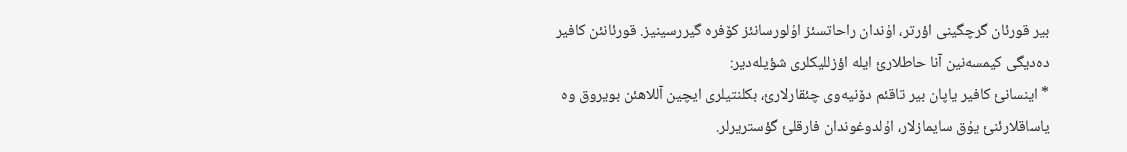بیر قورئان گرچگینی اؤرتر، اۇندان راحاتسئز اۇلورسانئز کۆفرە گیررسینیز. قورئانئن کافیر دەدیگی کیمسەنین آنا حاطلارئ ایلە اؤزللیکلری شؤیلەدیر:
* اینسانئ کافیر یاپان بیر تاقئم دۆنیەوی چئقارلارئ، بکلنتیلری ایچین آللاهئن بویروق وە یاساقلارئنئ یۇق سایمازلار، اۇلدوغوندان فارقلئ گؤستریرلر.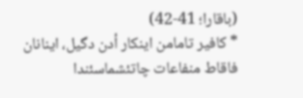(باقارا؛ 41-42)
* کافیر تامامن اینکار أدن دگیل، اینانان فاقاط منفاعات چاتئشماسئندا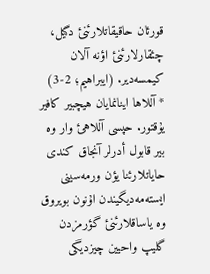قورئان حاقیقاتلارئنئ دگیل، چئقارلارئنئ اؤنە آلان کیمسەدیر. (ایبراهیم؛ 2-3)
* آللاها اینانمایان هیچبیر کافیر یۇقتور. حپسی آللاهئ وار وە بیر قابول أدرلر آنجاق کندی حایاتلارئنا یؤن ورمەسینی ایستەمەدیگیندن اۇنون بویروق وە یاساقلارئنئ گؤرمزدن گلیپ واحیین چیزدیگی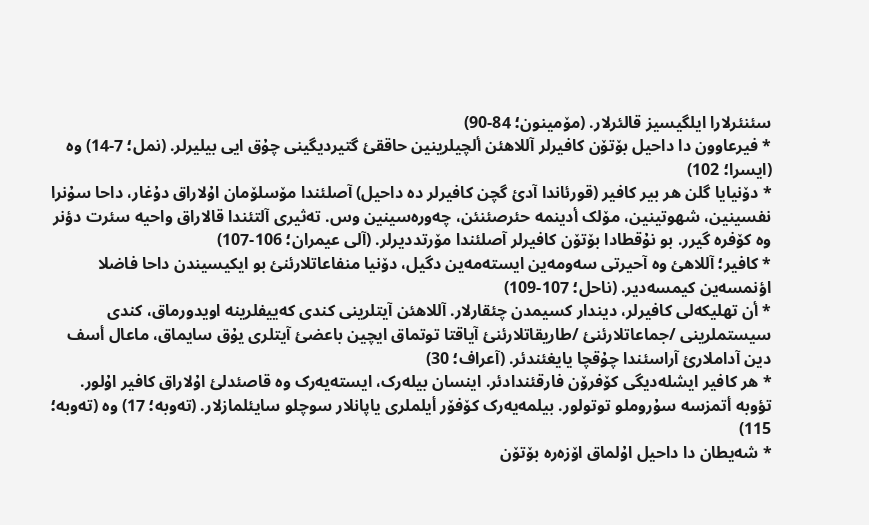سئنئرلارا ایلگیسیز قالئرلار. (مۆمینون؛ 84-90)
* فیرعاوون دا داحیل بۆتۆن کافیرلر آللاهئن ألچیلرینین حاققئ گتیردیگینی چۇق ایی بیلیرلر. (نمل؛ 7-14) وە (ایسرا؛ 102)
* دۆنیایا گلن هر بیر کافیر (قورئاندا آدئ گچن کافیرلر دە داحیل) آصلئندا مۆسلۆمان اۇلاراق دۇغار، داحا سۇنرا نفسینین، شهوتینین، مۆلک أدینمە حئرصئنئن، چەورەسینین وس. تەثیری آلتئندا قالاراق واحیە سئرت دؤنر وە کۆفرە گیرر. بو نۇقطادا بۆتۆن کافیرلر آصلئندا مۆرتددیرلر. (آلی عیمران؛ 106-107)
* کافیر؛ آللاهئ وە آحیرتی سەومەین ایستەمەین دگیل، دۆنیا منفاعاتلارئنئ بو ایکیسیندن داحا فاضلا اؤنمسەین کیمسەدیر. (ناحل؛ 107-109)
* أن تهلیکەلی کافیرلر، دیندار کسیمدن چئقارلار. آللاهئن آیتلرینی کندی کەییفلرینە اویدورماق، کندی سیستملرینی /جماعاتلارئنئ /طاریقاتلارئنئ آیاقتا توتماق ایچین باعضئ آیتلری یۇق سایماق، ماعال أسف دین آداملارئ آراسئندا چۇقچا یایغئندئر. (آعراف؛ 30)
* هر کافیر ایشلەدیگی کۆفرۆن فارقئندادئر. اینسان بیلەرک، ایستەیەرک وە قاصئدلئ اۇلاراق کافیر اۇلور. تؤوبە أتمزسە سۇروملو توتولور. بیلمەیەرک کۆفۆر أیلملری یاپانلار سوچلو سایئلمازلار. (تەوبە؛ 17) وە (تەوبە؛ 115)
* شەیطان دا داحیل اۇلماق اۆزەرە بۆتۆن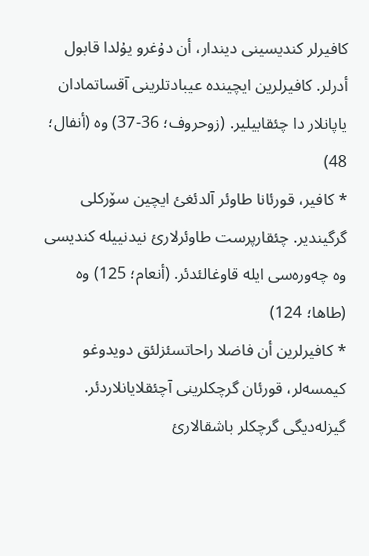کافیرلر کندیسینی دیندار، أن دۇغرو یۇلدا قابول أدرلر. کافیرلرین ایچیندە عیبادتلرینی آقساتمادان یاپانلار دا چئقابیلیر. (زوحروف؛ 36-37) وە (أنفال؛ 48)
* کافیر، قورئانا طاوئر آلدئغئ ایچین سۆرکلی گرگیندیر. چئقارپرست طاوئرلارئ نیدنییلە کندیسی وە چەورەسی ایلە قاوغالئدئر. (أنعام؛ 125) وە (طاها؛ 124)
* کافیرلرین أن فاضلا راحاتسئزلئق دویدوغو کیمسەلر، قورئان گرچکلرینی آچئقلایانلاردئر. گیزلەدیگی گرچکلر باشقالارئ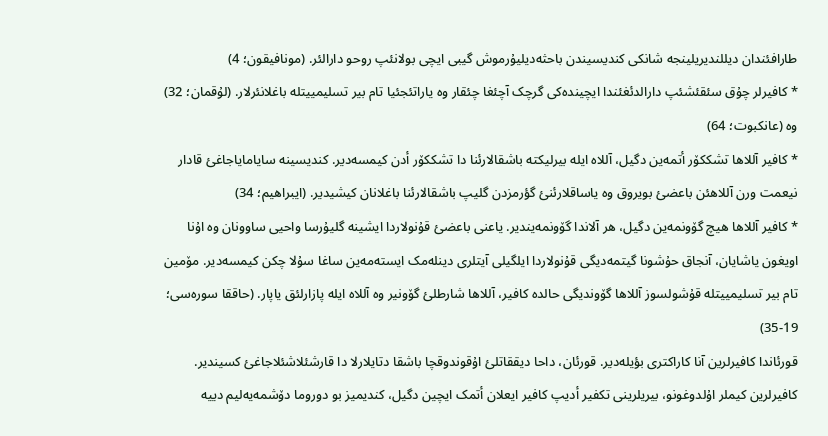طارافئندان دیللندیریلینجە شانکی کندیسیندن باحثەدیلیۇرموش گیبی ایچی بولانئپ روحو دارالئر. (مونافیقون؛ 4)
* کافیرلر چۇق سئقئشئپ دارالدئغئندا ایچیندەکی گرچک آچئغا چئقار وە یاراتئجئیا تام بیر تسلیمییتلە باغلانئرلار. (لۇقمان؛ 32) وە (عانکبوت؛ 64)
* کافیر آللاها تشککۆر أتمەین دگیل، آللاە ایلە بیرلیکتە باشقالارئنا دا تشککۆر أدن کیمسەدیر. کندیسینە سایامایاجاغئ قادار نیعمت ورن آللاهئن باعضئ بویروق وە یاساقلارئنئ گؤرمزدن گلیپ باشقالارئنا باغلانان کیشیدیر. (ایبراهیم؛ 34)
* کافیر آللاها هیچ گۆونمەین دگیل، هر آلاندا گۆونمەیندیر. یاعنی باعضئ قۇنولاردا ایشینە گلیۇرسا واحیی ساوونان وە اۇنا اویغون یاشایان، آنجاق حۇشونا گیتمەدیگی قۇنولاردا ایلگیلی آیتلری دینلەمک ایستەمەین ساغا سۇلا چکن کیمسەدیر. مۆمین تام بیر تسلیمییتلە قۇشولسوز آللاها گۆوندیگی حالدە کافیر، آللاها شارطلئ گۆونیر وە آللاە ایلە پازارلئق یاپار. (حاققا سورەسی؛ 19-35)
قورئاندا کافیرلرین آنا کاراکتری بؤیلەدیر. قورئان، داحا دیققاتلئ اۇقوندوقچا باشقا دتایلارلا دا قارشئلاشئلاجاغئ کسیندیر. کافیرلرین کیملر اۇلدوغونو، بیریلرینی تکفیر أدیپ کافیر ایعلان أتمک ایچین دگیل، کندیمیز بو دوروما دۆشمەیەلیم دییە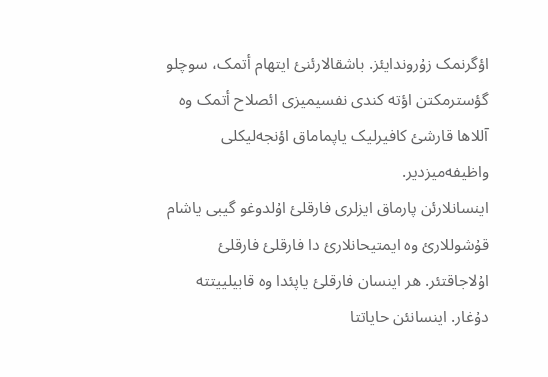اؤگرنمک زۇروندایئز. باشقالارئنئ ایتهام أتمک، سوچلو گؤسترمکتن اؤتە کندی نفسیمیزی ائصلاح أتمک وە آللاها قارشئ کافیرلیک یاپماماق اؤنجەلیکلی واظیفەمیزدیر.
اینسانلارئن پارماق ایزلری فارقلئ اۇلدوغو گیبی یاشام قۇشوللارئ وە ایمتیحانلارئ دا فارقلئ فارقلئ اۇلاجاقتئر. هر اینسان فارقلئ یاپئدا وە قابیلییتتە دۇغار. اینسانئن حایاتتا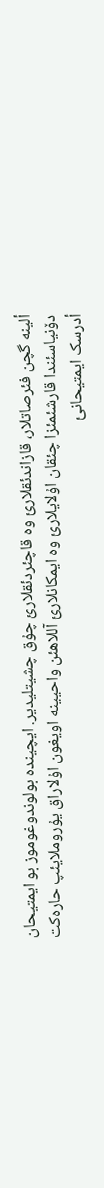ألینە گچن فئرصاتلار، قازاندئقلارئ وە قاچئردئقلارئ چۇق چشیتلیدیر. ایچیندە بولوندوغوموز بو ایمتیحان دۆنیاسئندا قارشئمئزا چئقان اۇلایلارئ وە ایمکانلارئ آللاهئن واحیینە اویغون اۇلاراق یۇروملایئپ حارەکت أدرسک ایمتیحانئ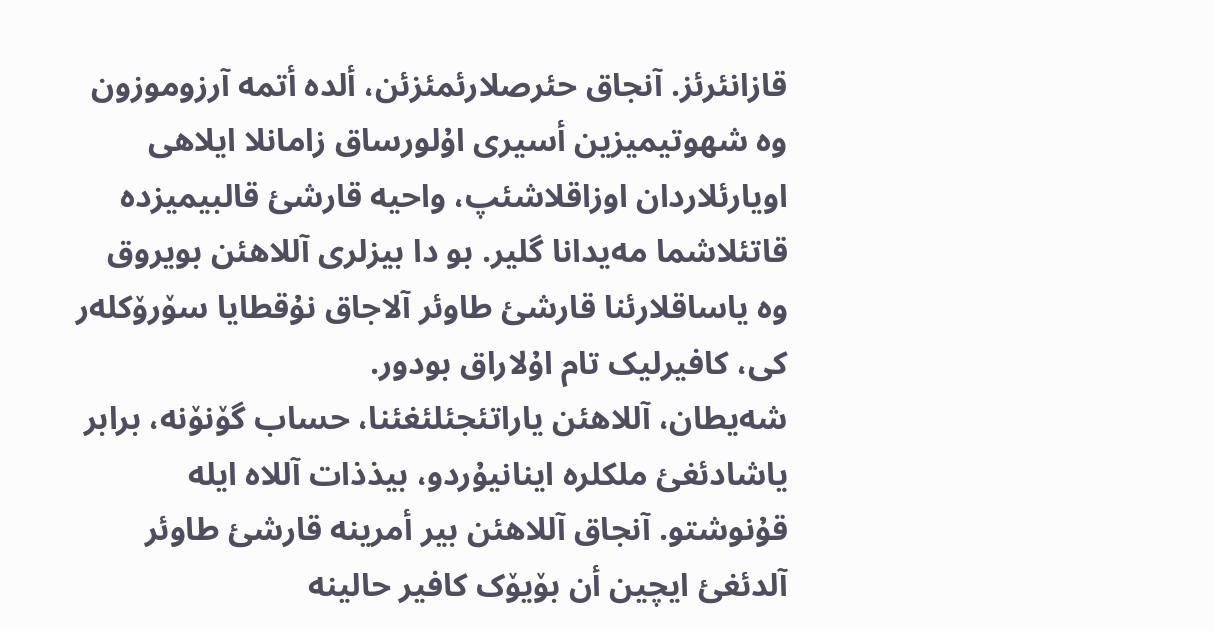قازانئرئز. آنجاق حئرصلارئمئزئن، ألدە أتمە آرزوموزون وە شهوتیمیزین أسیری اۇلورساق زامانلا ایلاهی اویارئلاردان اوزاقلاشئپ، واحیە قارشئ قالبیمیزدە قاتئلاشما مەیدانا گلیر. بو دا بیزلری آللاهئن بویروق وە یاساقلارئنا قارشئ طاوئر آلاجاق نۇقطایا سۆرۆکلەر کی، کافیرلیک تام اۇلاراق بودور.
شەیطان، آللاهئن یاراتئجئلئغئنا، حساب گۆنۆنە، برابر یاشادئغئ ملکلرە اینانیۇردو، بیذذات آللاە ایلە قۇنوشتو. آنجاق آللاهئن بیر أمرینە قارشئ طاوئر آلدئغئ ایچین أن بۆیۆک کافیر حالینە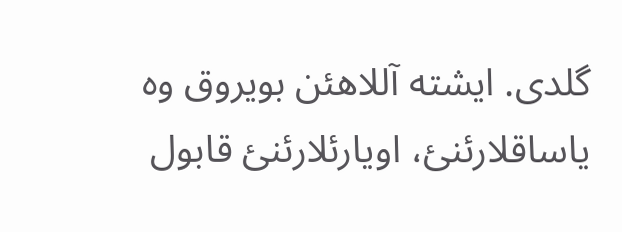گلدی. ایشتە آللاهئن بویروق وە یاساقلارئنئ، اویارئلارئنئ قابول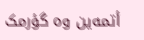أتمەین وە گؤرمک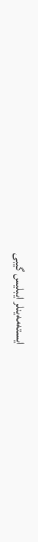ایستەمەینلر ایبلیس گیبی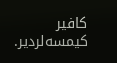کافیر کیمسەلردیر.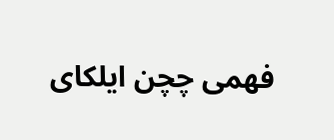فهمی چچن ایلکای